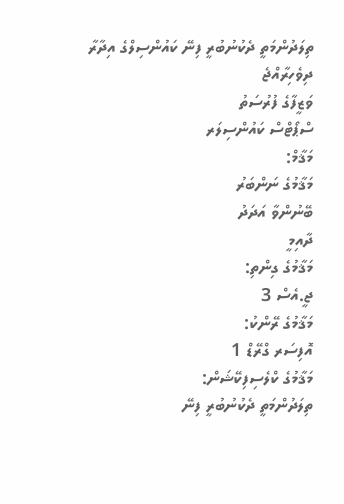ތިލަދުންމަތީ ދެކުނުބުރީ ފިނޭ ކައުންސިލްގެ އިދާރާ
ދިވެހިރާއްޖެ
ވަޒީފާގެ ފުރުސަތު
ސްޕޯޓްސް ކައުންސިލަރ
މަޤާމް:
މަޤާމުގެ ނަންބަރު
ބޭނުންވާ އަދަދު
ދާއިމީ
މަޤާމުގެ ގިންތި:
ޖީ.އެސް 3
މަޤާމުގެ ރޭންކު:
އޮފިސަރ ގްރޭޑް 1
މަޤާމުގެ ކްލެސިފިކޭޝަން:
ތިލަދުންމަތީ ދެކުނުބުރީ ފިނޭ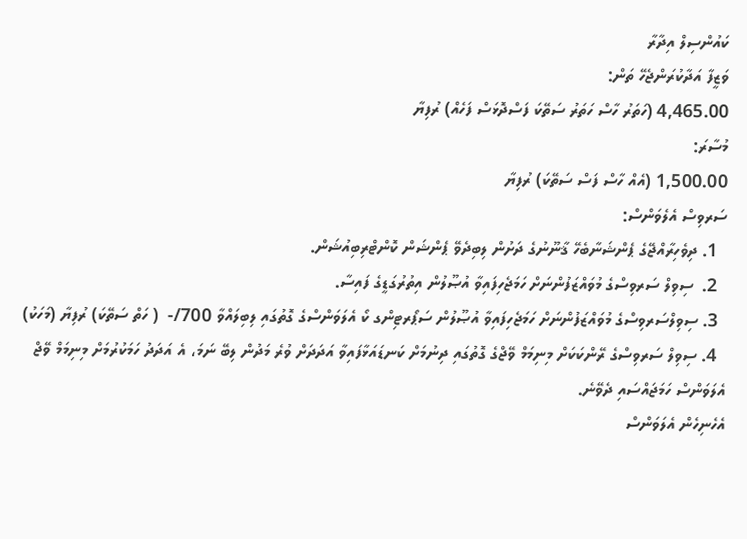ކައުންސިލް އިދާރާ
ވަޒީފާ އަދާކުރަންޖެހޭ ތަން:
4,465.00 (ހަތަރު ހާސް ހަތަރު ސަތޭކަ ފަސްދޮޅަސް ފަހެއް) ރުފިޔާ
މުސާރަ:
1,500.00 (އެއް ހާސް ފަސް ސަތޭކަ) ރުފިޔާ
ސަރވިސް އެލެވަންސް:
  1. ދިވެހިރާއްޖޭގެ ޕެންޝަނާބެހޭ ޤާނޫނުގެ ދަށުން ލިބިދެވޭ ޕެންޝަން ކޮންޓްރިބިއުޝަން.
  2.  ސިވިލް ސަރވިސްގެ މުވައްޒަފުންނަށް ހަމަޖެހިފައިވާ އުޞޫލުން އިތުރުގަޑީގެ ފައިސާ.
  3. ސިވިލްސަރވިސްގެ މުވައްޒަފުންނަށް ހަމަޖެހިފައިވާ އުޞޫލުން ސަޕޯރޓިންގ ކޯ އެލަވަންސްގެ ގޮތުގައި ލިބިލައްވާ 700/-  ( ހަތް ސަތޭކަ) ރުފިޔާ (މަހަކު)
  4. ސިވިލް ސަރވިސްގެ ރޭންކަކަށް މިނިމަމް ވޭޖްގެ ގޮތުގައި ދިނުމަށް ކަނޑައަޅާފައިވާ އަދަދަށް ވުރެ މަދުން ލިބޭ ނަމަ، އެ އަދަދު ހަމަކުރުމަށް މިނިމަމް ވޭޖް އެލަވަންސް ހަމަޖައްސައި ދެވޭނެ.
އެހެނިހެން އެލަވަންސް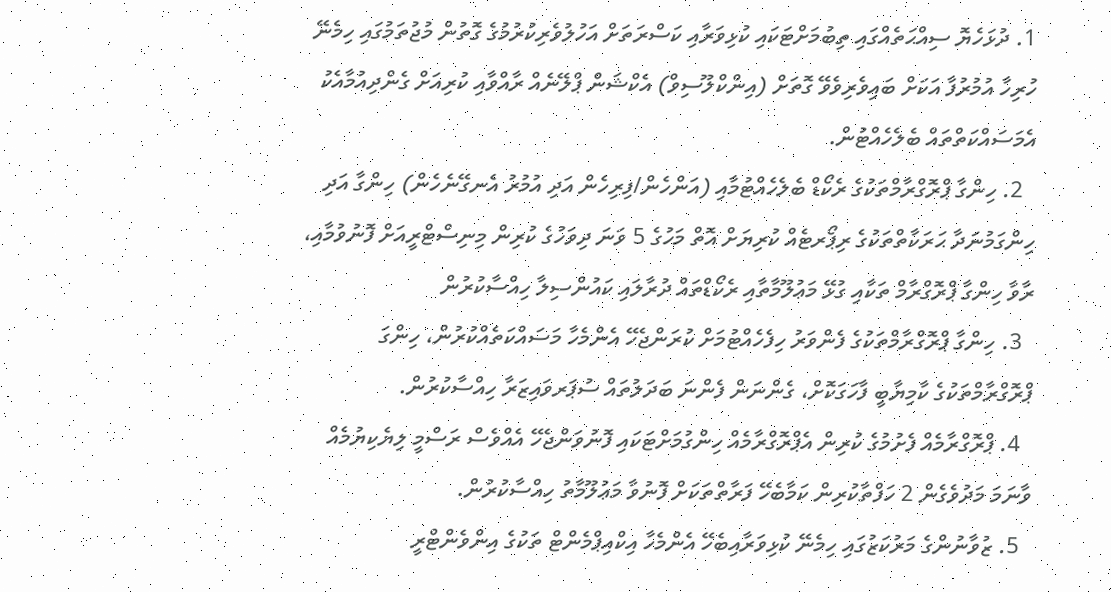1. ދުޅަހެޔޮ ސިއްޙަތެއްގައި ތިބުމަށްޓަކައި ކުޅިވަރާއި ކަސްރަތަށް އަހުލުވެރިކުރުމުގެ ގޮތުން މުޖުތަމުގައި ހިމެނޭ ހުރިހާ އުމުރުފާ އަކަށް ބައިވެރިވެވޭ ގޮތަށް (އިންކްލޫސިވް) އެކްޝަން ޕްލޭނެއް ރާއްވާއި ކުރިއަށް ގެންދިއުމާއެކު އެމަސައްކަތްތައް ބެލެހެއްޓުން.
  2. ހިންގާ ޕްރޮގްރާމްތަކުގެ ރެކޯޑް ބެލެހެއްޓުމާއި (އަންހެން/ފިރިހެން އަދި އުމުރު އެނގޭނެހެން) ހިންގާ އަދި ހިންގަމުނަދާ ޙަރަކާތްތަކުގެ ރިޕޯރޓެއް ކުރިޔަށް އޮތް މަހުގެ 5 ވަނަ ދިވަހުގެ ކުރިން މިނިސްޓްރީއަށް ފޮނުވުމާއި، ރާވާ ހިންގާ ޕްރޮގްރާމް ތަކާއި ގުޅޭ މަޢުލޫމާތާއި ރެކޯޑްތައް ދުރާލައި ކައުންސިލާ ހިއްސާކުރުން
  3. ހިންގާ ޕްރޮގްރާމްތަކުގެ ފެންވަރު ހިފެހެއްޓުމަށް ކުރަންޖެހޭ އެންމެހާ މަސައްކަތެއްކުރުން، ހިންގަ ޕްރޮގްރާމްތަކުގެ ކާމިޔާބީ ފާހަގަކޮށް، ގެންނަން ފެންނަ ބަދަލުތައް ސުޕަރވައިޒަރާ ހިއްސާކުރުން.
  4. ޕްރޮގްރާމެއް ފެށުމުގެ ކުރިން އެޕްރޮގްރާމެއް ހިންގުމަށްޓަކައި ފޮނުވަންޖެހޭ އެއްވެސް ރަސްމީ ލިޔެކިޔުމެއް ވާނަމަ މަދުވެގެން 2 ހަފްތާކުރިން ކަމާބެހޭ ފަރާތްތަކަށް ފޮނުވާ މަޢުލޫމާތު ހިއްސާކުރުން.
  5. ޒުވާނުންގެ މަރުކަޒުގައި ހިމެނޭ ކުޅިވަރާއިބެހޭ އެންމެހާ އިކްއިޕްމެންޓް ތަކުގެ އިންވެންޓްރީ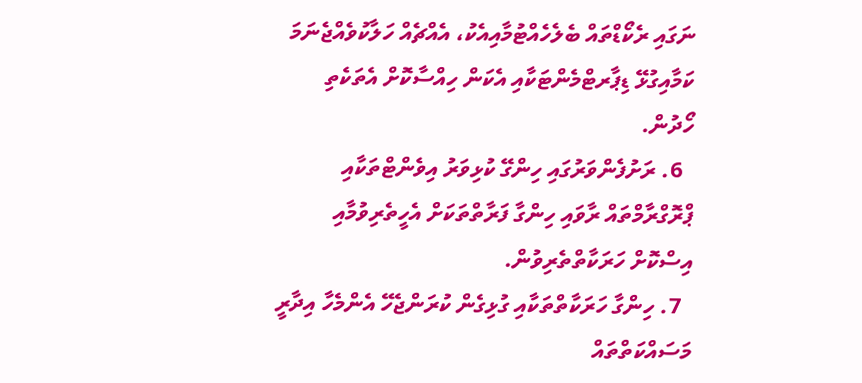ނަގައި ރެކޯޑްތައް ބެލެހެއްޓުމާއިއެކު، އެއްޗެއް ހަލާކުވެއްޖެނަމަ ކަމާއިގުޅޭ ޑިޕާރޓްމެންޓަކާއި އެކަން ހިއްސާކޮށް އެތަކެތި ހޯދުން.
  6. ރަށުފެންވަރުގައި ހިންގޭ ކުޅިވަރު އިވެންޓްތަކާއި ޕްރޮގްރާމްތައް ރާވައި ހިންގާ ފަރާތްތަކަށް އެހީތެރިވުމާއި އިސްކޮށް ހަރަކާތްތެރިވުން.
  7. ހިންގާ ހަރަކާތްތަކާއި ގުޅިގެން ކުރަންޖެހޭ އެންމެހާ އިދާރީ މަސައްކަތްތައް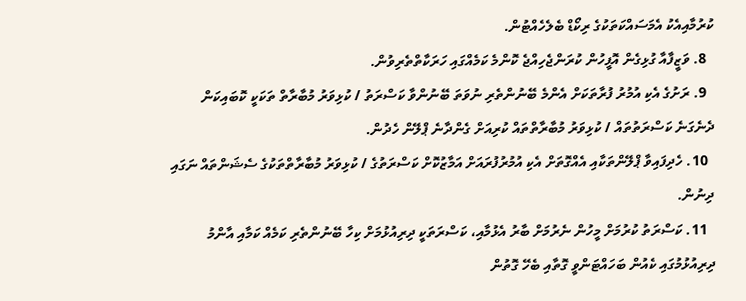ކުރުމާއިއެކު އެމަސައްކަތަކުގެ ރިކޯޑް ބެލެހެއްޓުން.
  8. ވަޒީފާއާ ގުޅިގެން އޮފީހުން ކުރަންޖެހިއްޖެ ކޮންމެ ކަމެއްގައި ހަރަކާތްތެރިވުން.
  9. ރަށުގެ އެކި އުމުރު ފުރާތަކަށް އެންމެ ބޭނުންތެރި ނުވަތަ ބޭނުންވާ ކަސްރަތު / ކުޅިވަރު މުބާރާތް ތަކަކީ ކޮބައިކަން ދެނެގަނެ ކަސްރަތުތައް / ކުޅިވަރު މުބާރާތްތައް ކުރިއަށް ގެންދާނެ ޕްލޭން ހެދުން.
  10. ހެދިފައިވާ ޕްލޭންތަކާއި އެއްގޮތަށް އެކި އުމުރުފުރައަށް އަމާޒުކޮށް ކަސްރަތުގެ / ކުޅިވަރު މުބާރާތްތަކުގެ ސެޝަންތައް ނަގައި ދިނުން.
  11. ކަސްރަތު ކުރުމަށް މީހުން ނެރުމަށް ބާރު އެޅުމާއި، ކަސްރަތަކީ ދިރިއުޅުމަށް ކިހާ ބޭނުންތެރި ކަމެއް ކަމާއި އާންމު ދިރިއުޅުމުގައި ކެއުން ބަހައްޓަންވީ ގޮތާއި ބެހޭ ގޮތުން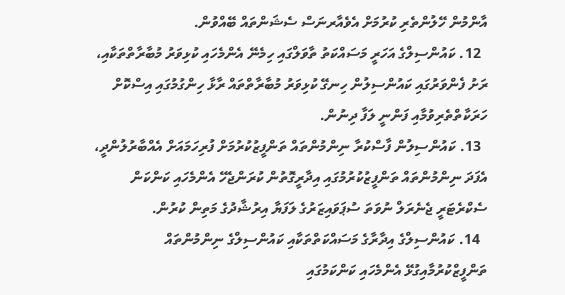އާންމުން ހޭލުންތެރި ކުރުމަށް އެވެއާރނަސް ސެޝަންތައް ބޭއްވުން.
  12. ކައުންސިލްގެ އަހަރީ މަސައްކަތު ތާވަލްގައި ހިމެނޭ އެންމެހައި ކުޅިވަރު މުބާރާތްތަކާއި، ރަށު ފެންވަރުގައި ކައުންސިލުން ހިނގޭ ކުޅިވަރު މުބާރާތްތައް ރާޅާ ހިންގުމުގައި އިސްކޮށް ހަރަކާތްތެރިވުމާއި ފަންނީ ލަފާ ދިނުން.
  13. ކައުންސިލުން ފާސްކުރާ ނިންމުންތައް ތަންފީޒުކުރުމަށް ފުރިހަމައަށް އެއްބާރުލުންދީ، އެފަދަ ނިންމުންތައް ތަންފީޒުކުރުމުގައި އިދާރީގޮތުން ކުރަންޖެހޭ އެންމެހައި ކަންކަން ސެކްރެޓަރީ ޖެނެރަލް ނުވަތަ ސުޕަވައިޒަރުގެ ލަފަޔާ އިރުޝާދުގެ މަތިން ކުރުން.
  14. ކައުންސިލްގެ އިދާރާގެ މަސައްކަތްތަކާއި ކައުންސިލްގެ ނިންމުންތައް ތަންފީޒްކުރުމާއިގުޅޭ އެންމެހައި ކަންކަމުގައި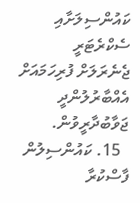ކައުންސިލަށާއި ސެކްރެޓަރީ ޖެނެރަލަށް ފުރިހަމައަށް އެއްބާރުލުންދީ ޖަވާބުދާރީވުން.
  15. ކައުންސިލުން ފާސްކުރާ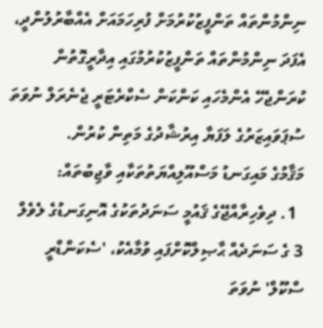ނިންމުންތައް ތަންފީޒުކުރުމަށް ފުރިހަމައަށް އެއްބާރުލުންދީ، އެފަދަ ނިންމުންތައް ތަންފީޒުކުރުމުގައި އިދާރީގޮތުން ކުރަންޖެހޭ އެންމެހައި ކަންކަން ސެކްރެޓަރީ ޖެނެރަލް ނުވަތަ ސުޕަވައިޒަރުގެ ލަފަޔާ އިރުޝާދުގެ މަތިން ކުރުން.
މަޤާމުގެ މައިގަނޑު މަސްއޫލިއްޔަތުތަކާއި ވާޖިބުތައް:
  1. ދިވެހިރާއްޖޭގެ ޤައުމީ ސަނަދުތަކުގެ އޮނިގަނޑުގެ ލެވެލް 3 ގެ ސަނަދެއް ޙާޞިލްކޮށްފައި ވުމާއެކު، 'ސެކަންޑްރީ ސްކޫލް' ނުވަތަ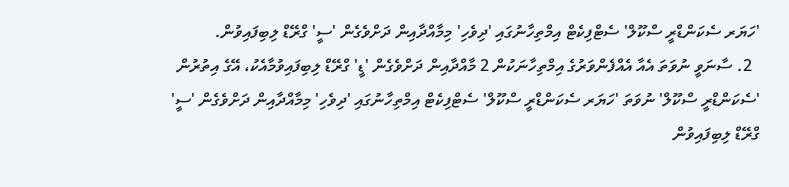'ހަޔަރ ސެކަންޑްރީ ސްކޫލް' ސެޓްފިކެޓް އިމްތިހާނުގައި 'ދިވެހި' މިމާއްދާއިން ދަށްވެގެން 'ސީ' ގްރޭޑް ލިބިފައިވުން.
  2. ސާނަވީ ނުވަތަ އެއާ އެއްފެންވަރުގެ އިމްތިހާނަކުން 2 މާއްދާއިން ދަށްވެގެން 'ޑީ' ގްރޭޑް ލިބިފައިވުމާއެކު، އޭގެ އިތުރުން 'ސެކަންޑްރީ ސްކޫލް' ނުވަތަ 'ހަޔަރ ސެކަންޑްރީ ސްކޫލް' ސެޓްފިކެޓް އިމްތިހާނުގައި 'ދިވެހި' މިމާއްދާއިން ދަށްވެގެން 'ސީ' ގްރޭޑް ލިބިފައިވުން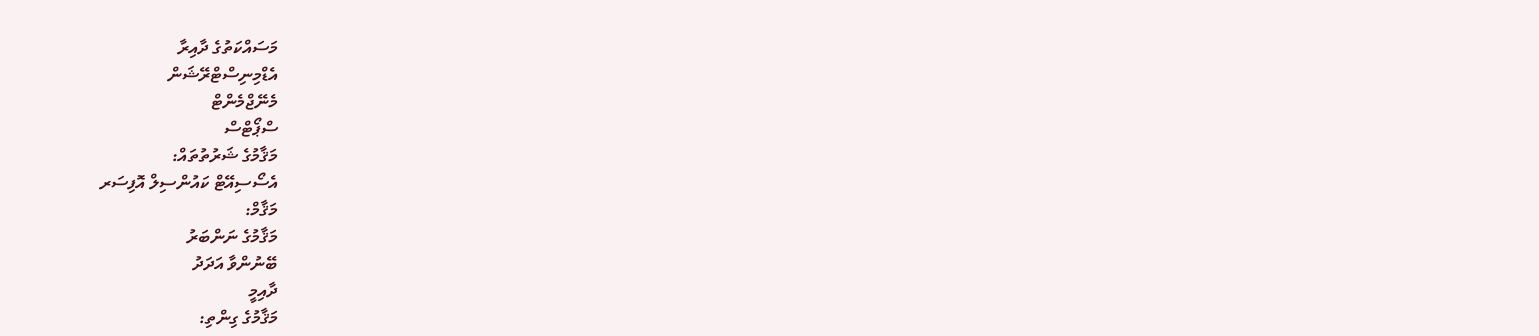މަސައްކަތުގެ ދާއިރާ
އެޑްމިނިސްޓްރޭޝަން
މެނޭޖްމެންޓް
ސްޕޯޓްސް
މަޤާމުގެ ޝަރުތުތައް:
އެސޯސިއޭޓް ކައުންސިލް އޮފިސަރ
މަޤާމް:
މަޤާމުގެ ނަންބަރު
ބޭނުންވާ އަދަދު
ދާއިމީ
މަޤާމުގެ ގިންތި: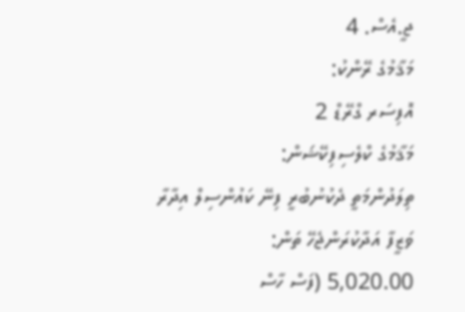ޖީ.އެސް. 4
މަޤާމުގެ ރޭންކު:
އޮފިސަރ ގްރޭޑް 2
މަޤާމުގެ ކްލެސިފިކޭޝަން:
ތިލަދުންމަތީ ދެކުނުބުރީ ފިނޭ ކައުންސިލް އިދާރާ
ވަޒީފާ އަދާކުރަންޖެހޭ ތަން:
5,020.00 (ފަސް ހާސް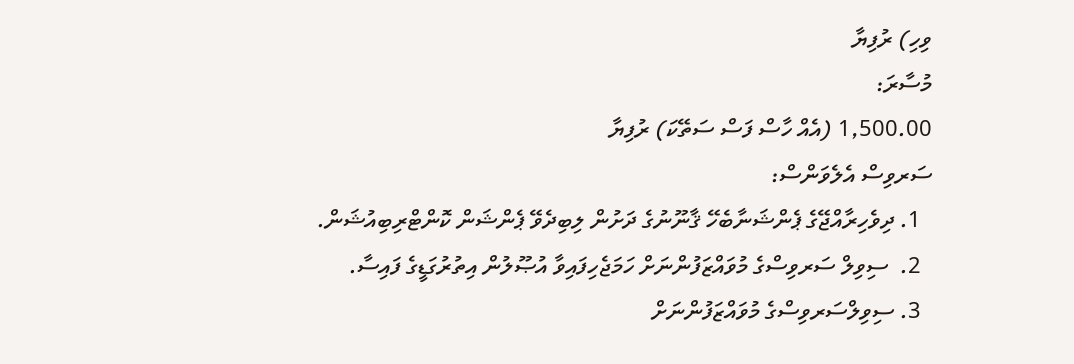ވިހި) ރުފިޔާ
މުސާރަ:
1,500.00 (އެއް ހާސް ފަސް ސަތޭކަ) ރުފިޔާ
ސަރވިސް އެލެވަންސް:
  1. ދިވެހިރާއްޖޭގެ ޕެންޝަނާބެހޭ ޤާނޫނުގެ ދަށުން ލިބިދެވޭ ޕެންޝަން ކޮންޓްރިބިއުޝަން.
  2.  ސިވިލް ސަރވިސްގެ މުވައްޒަފުންނަށް ހަމަޖެހިފައިވާ އުޞޫލުން އިތުރުގަޑީގެ ފައިސާ.
  3. ސިވިލްސަރވިސްގެ މުވައްޒަފުންނަށް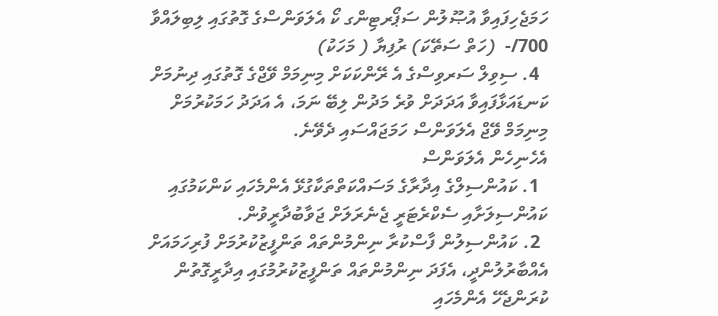ހަމަޖެހިފައިވާ އުޞޫލުން ސަޕޯރޓިންގ ކޯ އެލަވަންސްގެ ގޮތުގައި ލިބިލައްވާ 700/-  (ހަތް ސަތޭކަ) ރުފިޔާ ( މަހަކު)
  4. ސިވިލް ސަރވިސްގެ އެ ރޭންކަކަށް މިނިމަމް ވޭޖްގެ ގޮތުގައި ދިނުމަށް ކަނޑައަޅާފައިވާ އަދަދަށް ވުރެ މަދުން ލިބޭ ނަމަ، އެ އަދަދު ހަމަކުރުމަށް މިނިމަމް ވޭޖް އެލަވަންސް ހަމަޖައްސައި ދެވޭނެ.
އެހެނިހެން އެލަވަންސް
  1. ކައުންސިލްގެ އިދާރާގެ މަސައްކަތްތަކާގުޅޭ އެންމެހައި ކަންކަމުގައި ކައުންސިލަށާއި ސެކްރެޓަރީ ޖެނެރަލަށް ޖަވާބުދާރީވުން.
  2. ކައުންސިލުން ފާސްކުރާ ނިންމުންތައް ތަންފީޒުކުރުމަށް ފުރިހަމައަށް އެއްބާރުލުންދީ، އެފަދަ ނިންމުންތައް ތަންފީޒުކުރުމުގައި އިދާރީގޮތުން ކުރަންޖެހޭ އެންމެހައި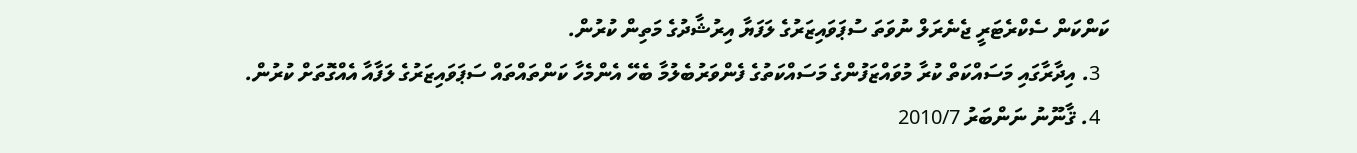ކަންކަން ސެކްރެޓަރީ ޖެނެރަލް ނުވަތަ ސުޕަވައިޒަރުގެ ލަފަޔާ އިރުޝާދުގެ މަތިން ކުރުން.
  3. އިދާރާގައި މަސައްކަތް ކުރާ މުވައްޒަފުންގެ މަސައްކަތުގެ ފެންވަރުބެލުމާ ބެހޭ އެންމެހާ ކަންތައްތައް ސަޕަވައިޒަރުގެ ލަފާއާ އެއްގޮތަށް ކުރުން.
  4. ޤާނޫނު ނަންބަރު 2010/7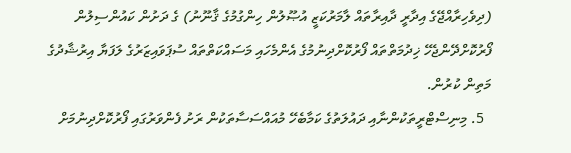(ދިވެހިރާއްޖޭގެ އިދާރީ ދާއިރާތައް ލާމަރުކަޒީ އުޞޫލުން ހިންގުމުގެ ޤާނޫނު) ގެ ދަށުން ކައުންސިލުން ފޯރުކޮށްދޭންޖެހޭ ޚިދުމަތްތައް ފޯރުކޮށްދިނުމުގެ އެންމެހައި މަސައްކަތްތައް ސުޕަވައިޒަރުގެ ލަފަޔާ އިރުޝާދުގެ މަތިން ކުރުން.
  5. މިނިސްޓްރީތަކުންނާއި ދައުލަތުގެ ކަމާބެހޭ މުއައްސަސާތަކުން ރަށު ފެންވަރުގައި ފޯރުކޮށްދިނުމަށް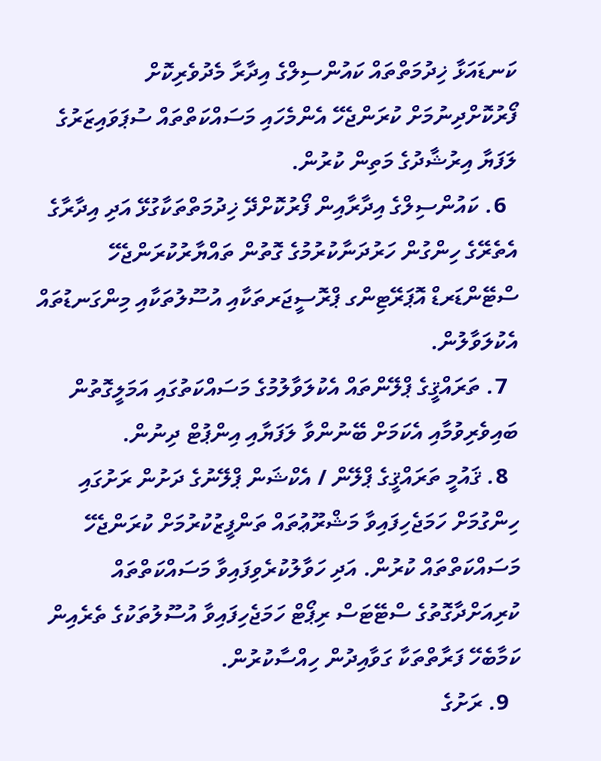ކަނޑައަޅާ ޚިދުމަތްތައް ކައުންސިލްގެ އިދާރާ މެދުވެރިކޮށް ފޯރުކޮށްދިނުމަށް ކުރަންޖެހޭ އެންމެހައި މަސައްކަތްތައް ސުޕަވައިޒަރުގެ ލަފަޔާ އިރުޝާދުގެ މަތިން ކުރުން.
  6. ކައުންސިލްގެ އިދާރާއިން ފޯރުކޮށްދޭ ޚިދުމަތްތަކާގުޅޭ އަދި އިދާރާގެ އެތެރޭގެ ހިންގުން ހަރުދަނާކުރުމުގެ ގޮތުން ތައްޔާރުކުރަންޖެހޭ ސްޓޭންޑަރޑް އޮޕަރޭޓިންގ ޕްރޮސީޖަރތަކާއި އުސޫލުތަކާއި މިންގަނޑުތައް އެކުލަވާލުން.
  7. ތަރައްޤީގެ ޕްލޭންތައް އެކުލަވާލުމުގެ މަސައްކަތުގައި އަމަލީގޮތުން ބައިވެރިވުމާއި އެކަމަށް ބޭނުންވާ ލަފަޔާއި އިންޕުޓް ދިނުން.
  8. ޤައުމީ ތަރައްޤީގެ ޕްލޭން / އެކްޝަން ޕްލޭނުގެ ދަށުން ރަށުގައި ހިންގުމަށް ހަމަޖެހިފައިވާ މަޝްރޫޢުތައް ތަންފީޒުކުރުމަށް ކުރަންޖެހޭ މަސައްކަތްތައް ކުރުން. އަދި ހަވާލުކުރެވިފައިވާ މަސައްކަތްތައް ކުރިއަށްދާގޮތުގެ ސްޓޭޓަސް ރިޕޯޓް ހަމަޖެހިފައިވާ އުސޫލުތަކުގެ ތެރެއިން ކަމާބެހޭ ފަރާތްތަކާ ގަވާއިދުން ހިއްސާކުރުން.
  9. ރަށުގެ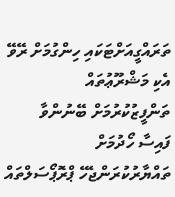ތަރައްގީއަށްޓަކައި ހިންގުމަށް ރޭވޭ އެކި މަޝްރޫޢުތައް ތަންފީޒުކުރުމަށް ބޭނުންވާ ފައިސާ ހޯދުމަށް ތައްޔާރުކުރަންޖެހޭ ޕްރޮޕޯސަލްތައް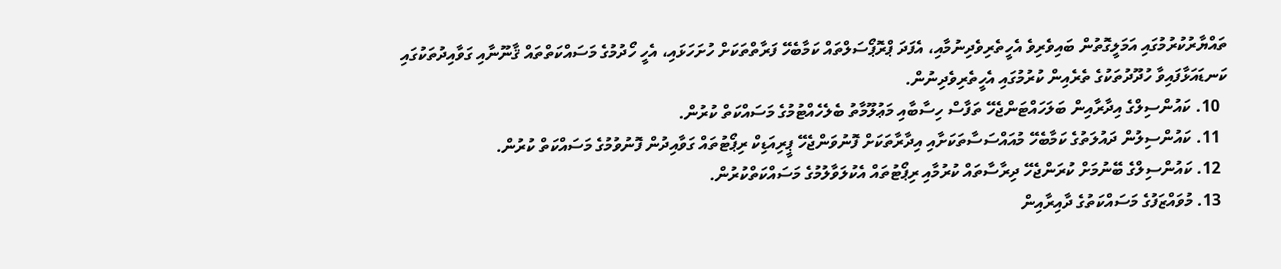ތައްޔާރުކުރުމުގައި އަމަލީގޮތުން ބައިވެރިވެ އެހީތެރިވެދިނުމާއި، އެފަދަ ޕްރޮޕޯސަލްތައް ކަމާބެހޭ ފަރާތްތަކަށް ހުށަހަޅައި، އެހީ ހޯދުމުގެ މަސައްކަތްތައް ޤާނޫނާއި ގަވާއިދުތަކުގައި ކަނޑައަޅާފައިވާ ހުދޫދުތަކުގެ ތެރެއިން ކުރުމުގައި އެހީތެރިވެދިނުން.
  10. ކައުންސިލްގެ އިދާރާއިން ބަލަހައްޓަންޖެހޭ ތަފާސް ހިސާބާއި މަޢުލޫމާތު ބެލެހެއްޓުމުގެ މަސައްކަތް ކުރުން.
  11. ކައުންސިލުން ދައުލަތުގެ ކަމާބެހޭ މުއައްސަސާތަކަށާއި އިދާރާތަކަށް ފޮނުވަންޖެހޭ ޕީރިއަޑިކް ރިޕޯޓުތައް ގަވާއިދުން ފޮނުވުމުގެ މަސައްކަތް ކުރުން.
  12. ކައުންސިލްގެ ބޭނުމަށް ކުރަންޖެހޭ ދިރާސާތައް ކުރުމާއި ރިޕޯޓުތައް އެކުލަވާލުމުގެ މަސައްކަތްކުރުން.
  13. މުވައްޒަފުގެ މަސައްކަތުގެ ދާއިރާއިން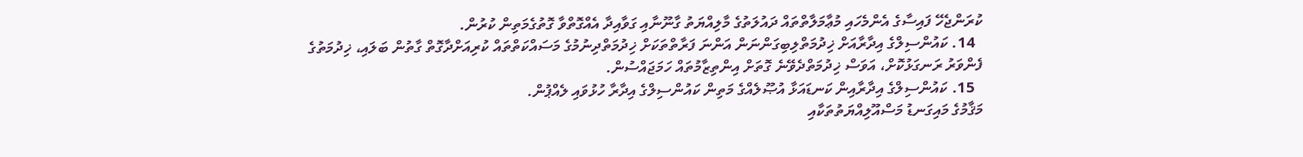ކުރަންޖެހޭ ފައިސާގެ އެންމެހައި މުޢާމަލާތްތައް ދައުލަތުގެ މާލިއްޔަތު ގާނޫނާއި ގަވާއިދާ އެއްގޮތްވާ ގޮތުގެމަތިން ކުރުން.
  14. ކައުންސިލްގެ އިދާރާއަށް ޚިދުމަތްލިބިގަންނަން އަންނަ ފަރާތްތަކަށް ޚިދުމަތްދިނުމުގެ މަސައްކަތްތައް ކުރިއަށްދާގޮތް ގާތުން ބަލައި، ޚިދުމަތުގެ ފެންވަރު ރަނގަޅުކޮށް، އަވަސް ޚިދުމަތްދެވޭނެ ގޮތަށް އިންތިޒާމުތައް ހަމަޖައްސުން.
  15. ކައުންސިލްގެ އިދާރާއިން ކަނޑައަޅާ އުޞޫލެއްގެ މަތިން ކައުންސިލްގެ އިދާރާ ހުޅުވައި ލެއްޕުން.
މަޤާމުގެ މައިގަނޑު މަސްއޫލިއްޔަތުތަކާއި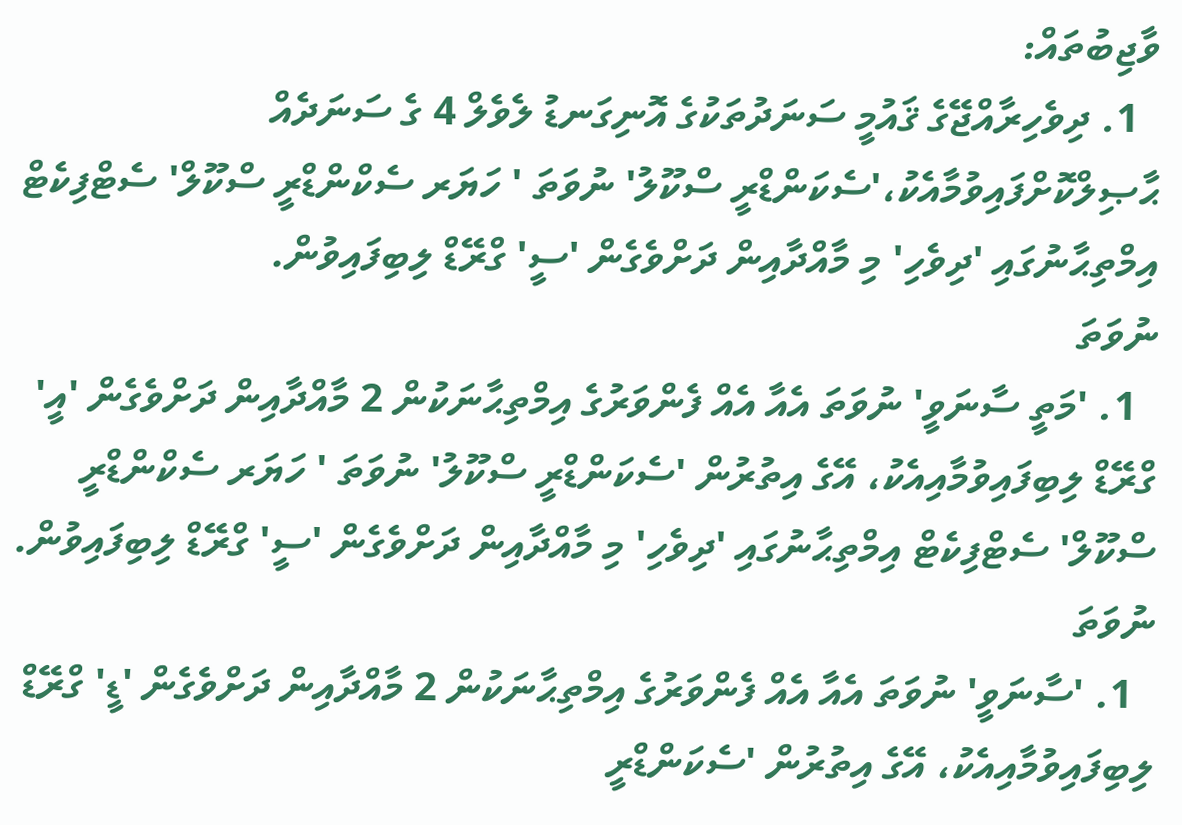ވާޖިބުތައް:
  1. ދިވެހިރާއްޖޭގެ ޤައުމީ ސަނަދުތަކުގެ އޮނިގަނޑު ލެވެލް 4 ގެ ސަނަދެއް ޙާޞިލްކޮށްފައިވުމާއެކު،'ސެކަންޑްރީ ސްކޫލު' ނުވަތަ ' ހަޔަރ ސެކްންޑްރީ ސްކޫލް' ސެޓްފިކެޓް އިމްތިޙާނުގައި 'ދިވެހި' މި މާއްދާއިން ދަށްވެގެން 'ސީ' ގްރޭޑް ލިބިފައިވުން.
ނުވަތަ
  1. 'މަތީ ސާނަވީ' ނުވަތަ އެއާ އެއް ފެންވަރުގެ އިމްތިޙާނަކުން 2 މާއްދާއިން ދަށްވެގެން 'އީ' ގްރޭޑް ލިބިފައިވުމާއިއެކު، އޭގެ އިތުރުން 'ސެކަންޑްރީ ސްކޫލު' ނުވަތަ ' ހަޔަރ ސެކްންޑްރީ ސްކޫލް' ސެޓްފިކެޓް އިމްތިޙާނުގައި 'ދިވެހި' މި މާއްދާއިން ދަށްވެގެން 'ސީ' ގްރޭޑް ލިބިފައިވުން.
ނުވަތަ
  1. 'ސާނަވީ' ނުވަތަ އެއާ އެއް ފެންވަރުގެ އިމްތިޙާނަކުން 2 މާއްދާއިން ދަށްވެގެން 'ޑީ' ގްރޭޑް ލިބިފައިވުމާއިއެކު، އޭގެ އިތުރުން 'ސެކަންޑްރީ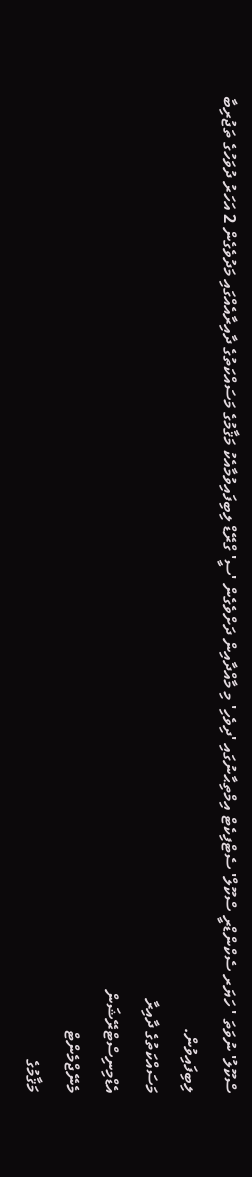ސްކޫލު' ނުވަތަ ' ހަޔަރ ސެކްންޑްރީ ސްކޫލް' ސެޓްފިކެޓް އިމްތިޙާނުގައި 'ދިވެހި' މި މާއްދާއިން ދަށްވެގެން 'ސީ' ގްރޭޑް ލިބިފައިވުމާއެކު މަޤާމުގެ މަސައްކަތުގެ ދާއިރާއެއްގައި މަދުވެގެން 2 އަހަރު ދުވަހުގެ ތަޖުރިބާ ލިބިފައިވުން.
މަސައްކަތުގެ ދާއިރާ
އެޑްމިނިސްޓްރޭޝަން
މެނޭޖްމެންޓް
މަޤާމުގެ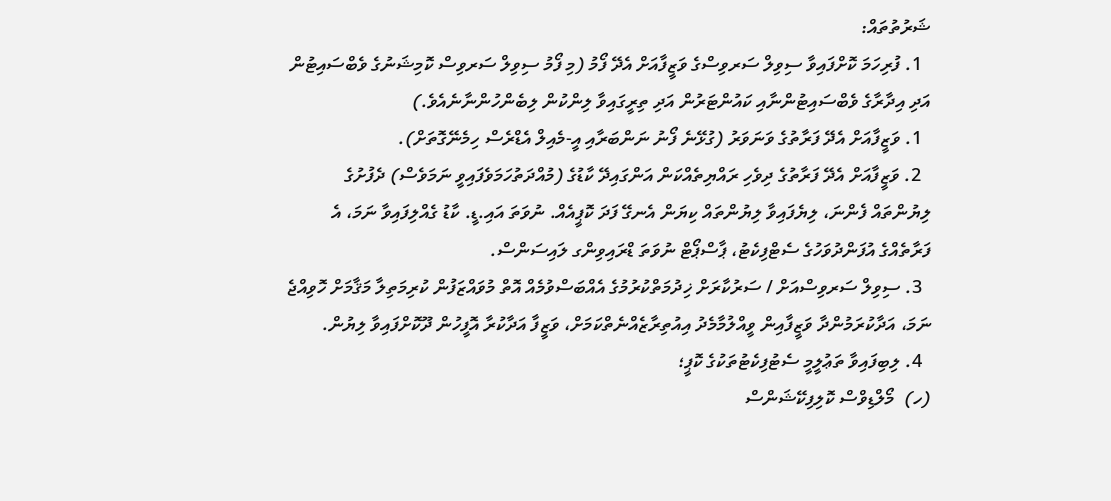ޝަރުތުތައް:
  1. ފުރިހަމަ ކޮށްފައިވާ ސިވިލް ސަރވިސްގެ ވަޒީފާއަށް އެދޭ ފޯމު (މި ފޯމު ސިވިލް ސަރވިސް ކޮމިޝަނުގެ ވެބްސައިޓުން އަދި އިދާރާގެ ވެބްސައިޓުންނާއި ކައުންޓަރުން އަދި ތިރީގައިވާ ލިންކުން ލިބެންހުންނާނެއެވެ.)
  1. ވަޒީފާއަށް އެދޭ ފަރާތުގެ ވަނަވަރު (ގުޅޭނެ ފޯނު ނަންބަރާއި އީ-މެއިލް އެޑްރެސް ހިމެނޭގޮތަށް).
  2. ވަޒީފާއަށް އެދޭ ފަރާތުގެ ދިވެހި ރައްޔިތެއްކަން އަންގައިދޭ ކާޑުގެ (މުއްދަތުހަމަވެފައިވީ ނަމަވެސް) ދެފުށުގެ ލިޔުންތައް ފެންނަ، ލިޔެފައިވާ ލިޔުންތައް ކިޔަން އެނގޭ ފަދަ ކޮޕީއެއް. ނުވަތަ އައި.ޑީ. ކާޑު ގެއްލިފައިވާ ނަމަ، އެ ފަރާތެއްގެ އުފަންދުވަހުގެ ސެޓްފިކެޓު، ޕާސްޕޯޓް ނުވަތަ ޑްރައިވިންގ ލައިސަންސް.
  3. ސިވިލް ސަރވިސްއަށް / ސަރުކާރަށް ޚިދުމަތްކުރުމުގެ އެއްބަސްވުމެއް އޮތް މުވައްޒަފުން ކުރިމަތިލާ މަޤާމަށް ހޮވިއްޖެ ނަމަ، އަދާކުރަމުންދާ ވަޒީފާއިން ވީއްލުމާމެދު އިއުތިރާޒެއްނެތްކަމަށް، ވަޒީފާ އަދާކުރާ އޮފީހުން ދޫކޮށްފައިވާ ލިޔުން.
  4. ލިބިފައިވާ ތަޢުލީމީ ސެޓުފިކެޓުތަކުގެ ކޮޕީ؛
(ހ)  މޯލްޑިވްސް ކޮލިފިކޭޝަންސް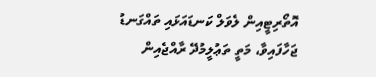އޮތޯރިޓީއިން ލެވަލް ކަނޑައަޅައި ތައްގަނޑު ޖަހާފައިވާ، މަތީ ތަޢުލީމުދޭ ރާއްޖެއިން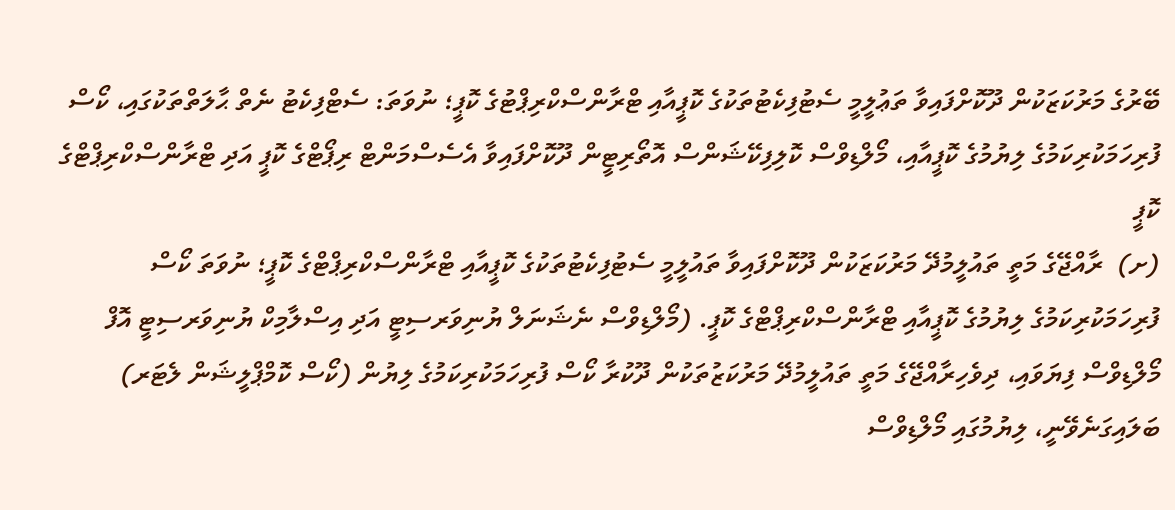ބޭރުގެ މަރުކަޒަކުން ދޫކޮށްފައިވާ ތަޢުލީމީ ސެޓުފިކެޓުތަކުގެ ކޮޕީއާއި ޓްރާންސްކްރިޕްޓުގެ ކޮޕީ؛ ނުވަތަ: ސެޓްފިކެޓު ނެތް ޙާލަތްތަކުގައި، ކޯސް ފުރިހަމަކުރިކަމުގެ ލިޔުމުގެ ކޮޕީއާއި، މޯލްޑިވްސް ކޮލިފިކޭޝަންސް އޮތޯރިޓީން ދޫކޮށްފައިވާ އެސެސްމަންޓް ރިޕޯޓްގެ ކޮޕީ އަދި ޓްރާންސްކްރިޕްޓްގެ ކޮޕީ
(ށ)  ރާއްޖޭގެ މަތީ ތައުލީމުދޭ މަރުކަޒަކުން ދޫކޮށްފައިވާ ތައުލީމީ ސެޓުފިކެޓުތަކުގެ ކޮޕީއާއި ޓްރާންސްކްރިޕްޓްގެ ކޮޕީ؛ ނުވަތަ ކޯސް ފުރިހަމަކުރިކަމުގެ ލިޔުމުގެ ކޮޕީއާއި ޓްރާންސްކްރިޕްޓްގެ ކޮޕީ. (މޯލްޑިވްސް ނެޝަނަލް ޔުނިވަރސިޓީ އަދި އިސްލާމިކް ޔުނިވަރސިޓީ އޮފް މޯލްޑިވްސް ފިޔަވައި، ދިވެހިރާއްޖޭގެ މަތީ ތައުލީމުދޭ މަރުކަޒުތަކުން ދޫކުރާ ކޯސް ފުރިހަމަކުރިކަމުގެ ލިޔުން (ކޯސް ކޮމްޕްލީޝަން ލެޓަރ) ބަލައިގަނެވޭނީ، ލިޔުމުގައި މޯލްޑިވްސް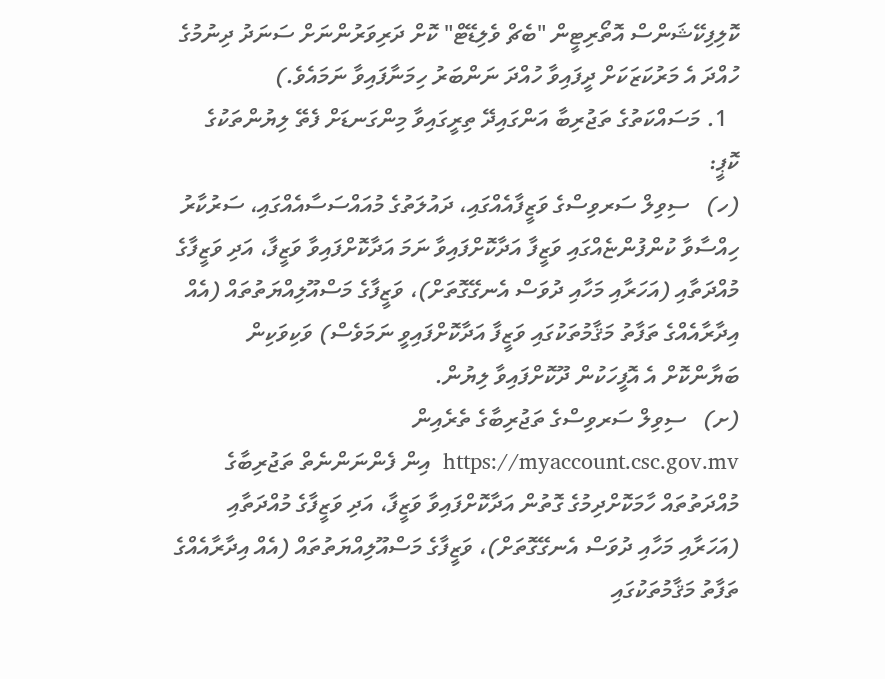ކޮލިފިކޭޝަންސް އޮތޯރިޓީން "ބެޗް ވެލިޑޭޓް" ކޮށް ދަރިވަރުންނަށް ސަނަދު ދިނުމުގެ ހުއްދަ އެ މަރުކަޒަކަށް ދީފައިވާ ހުއްދަ ނަންބަރު ހިމަނާފައިވާ ނަމައެވެ.)
  1. މަސައްކަތުގެ ތަޖުރިބާ އަންގައިދޭ ތިރީގައިވާ މިންގަނޑަށް ފެތޭ ލިޔުންތަކުގެ ކޮޕީ:
(ހ)   ސިވިލް ސަރވިސްގެ ވަޒީފާއެއްގައި، ދައުލަތުގެ މުއައްސަސާއެއްގައި، ސަރުކާރު ހިއްސާވާ ކުންފުންޏެއްގައި ވަޒީފާ އަދާކޮށްފައިވާ ނަމަ އަދާކޮށްފައިވާ ވަޒީފާ، އަދި ވަޒީފާގެ މުއްދަތާއި (އަހަރާއި މަހާއި ދުވަސް އެނގޭގޮތަށް)، ވަޒީފާގެ މަސްއޫލިއްޔަތުތައް (އެއް އިދާރާއެއްގެ ތަފާތު މަޤާމުތަކުގައި ވަޒީފާ އަދާކޮށްފައިވީ ނަމަވެސް) ވަކިވަކިން ބަޔާންކޮށް އެ އޮފީހަކުން ދޫކޮށްފައިވާ ލިޔުން.
(ށ)   ސިވިލް ސަރވިސްގެ ތަޖުރިބާގެ ތެރެއިން https://myaccount.csc.gov.mv  އިން ފެންނަންނެތް ތަޖުރިބާގެ މުއްދަތުތައް ހާމަކޮށްދިމުގެ ގޮތުން އަދާކޮށްފައިވާ ވަޒީފާ، އަދި ވަޒީފާގެ މުއްދަތާއި (އަހަރާއި މަހާއި ދުވަސް އެނގޭގޮތަށް)، ވަޒީފާގެ މަސްއޫލިއްޔަތުތައް (އެއް އިދާރާއެއްގެ ތަފާތު މަޤާމުތަކުގައި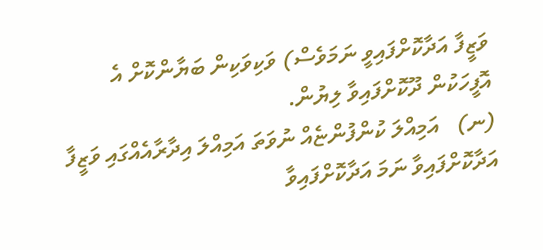ވަޒީފާ އަދާކޮށްފައިވީ ނަމަވެސް) ވަކިވަކިން ބަޔާންކޮށް އެ އޮފީހަކުން ދޫކޮށްފައިވާ ލިޔުން.
(ނ)   އަމިއްލަ ކުންފުންޏެއް ނުވަތަ އަމިއްލަ އިދާރާއެއްގައި ވަޒީފާ އަދާކޮށްފައިވާ ނަމަ އަދާކޮށްފައިވާ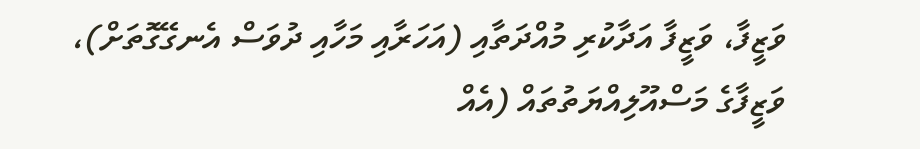ވަޒީފާ، ވަޒީފާ އަދާކުރި މުއްދަތާއި (އަހަރާއި މަހާއި ދުވަސް އެނގޭގޮތަށް)، ވަޒީފާގެ މަސްއޫލިއްޔަތުތައް (އެއް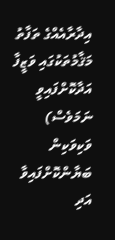އިދާރާއެއްގެ ތަފާތު މަޤާމުތަކުގައި ވަޒީފާ އަދާކޮށްފައިވީ ނަމަވެސް) ވަކިވަކިން ބަޔާންކޮށްފައިވާ އަދި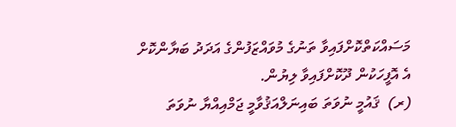މަސައްކަތްކޮށްފައިވާ ތަނުގެ މުވައްޒަފުންގެ އަދަދު ބަޔާންކޮށް އެ އޮފީހަކުން ދޫކޮށްފައިވާ ލިޔުން.
(ރ)  ޤައުމީ ނުވަތަ ބައިނަލްއަޤުވާމީ ޖަމްއިއްޔާ ނުވަތަ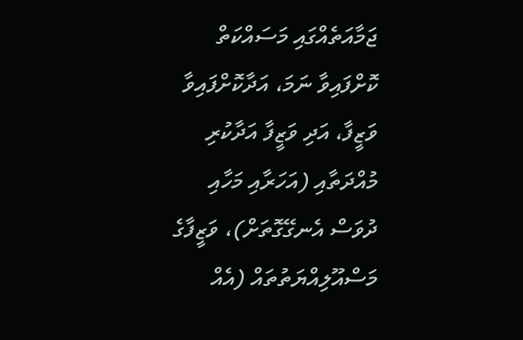ޖަމާއަތެއްގައި މަސައްކަތް ކޮށްފައިވާ ނަމަ، އަދާކޮށްފައިވާ ވަޒީފާ، އަދި ވަޒީފާ އަދާކުރި މުއްދަތާއި (އަހަރާއި މަހާއި ދުވަސް އެނގޭގޮތަށް)، ވަޒީފާގެ މަސްއޫލިއްޔަތުތައް (އެއް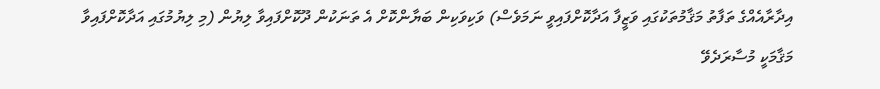އިދާރާއެއްގެ ތަފާތު މަޤާމުތަކުގައި ވަޒީފާ އަދާކޮށްފައިވީ ނަމަވެސް) ވަކިވަކިން ބަޔާންކޮށް އެ ތަނަކުން ދޫކޮށްފައިވާ ލިޔުން (މި ލިޔުމުގައި އަދާކޮށްފައިވާ މަޤާމަކީ މުސާރަދެވޭ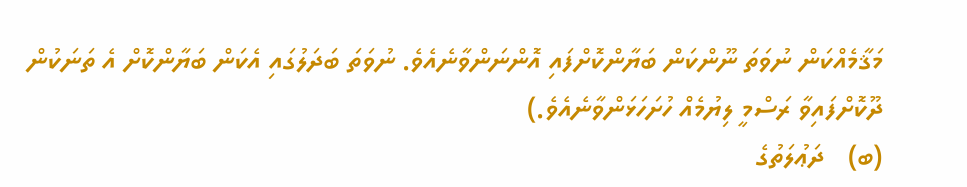މަޤާމެއްކަން ނުވަތަ ނޫންކަން ބަޔާންކޮށްފައި އޮންނަންވާނެއެވެ. ނުވަތަ ބަދަލުގައި އެކަން ބަޔާންކޮށް އެ ތަނަކުން ދޫކޮށްފައިވާ ރަސްމީ ލިޔުމެއް ހުށަހަޅަންވާނެއެވެ.)
(ބ)   ދަޢުލަތުގެ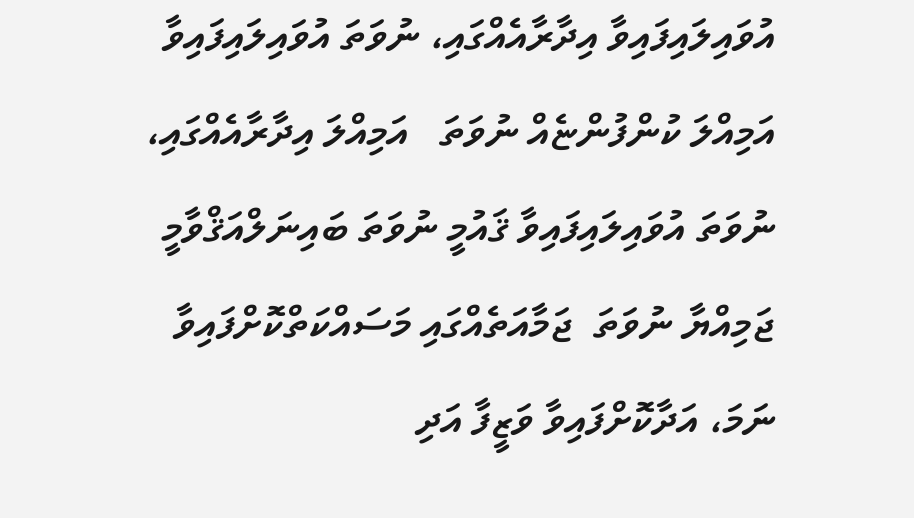އުވައިލައިފައިވާ އިދާރާއެއްގައި، ނުވަތަ އުވައިލައިފައިވާ އަމިއްލަ ކުންފުންޏެއް ނުވަތަ   އަމިއްލަ އިދާރާއެއްގައި، ނުވަތަ އުވައިލައިފައިވާ ޤައުމީ ނުވަތަ ބައިނަލްއަޤްވާމީ ޖަމިއްޔާ ނުވަތަ  ޖަމާއަތެއްގައި މަސައްކަތްކޮށްފައިވާ ނަމަ، އަދާކޮށްފައިވާ ވަޒީފާ އަދި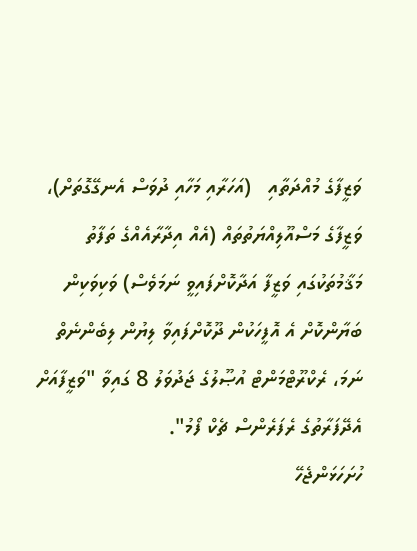ވަޒީފާގެ މުއްދަތާއި   (އަހަރާއި މަހާއި ދުވަސް އެނގޭގޮތަށް)، ވަޒީފާގެ މަސްއޫލިއްޔަތުތައް (އެއް އިދާރާއެއްގެ ތަފާތު މަޤާމުތަކުގައި ވަޒީފާ އަދާކޮށްފައިވީ ނަމަވެސް) ވަކިވަކިން ބަޔާންކޮށް އެ އޮފީހަކުން ދޫކޮށްފައިވާ ލިޔުން ލިބެންނެތް ނަމަ، ރެކްރޫޓްމަންޓް އުޞޫލުގެ ޖަދުވަލު 8 ގައިވާ "ވަޒީފާއަށް އެދޭފަރާތުގެ ރެފަރެންސް ޗެކް ފޯމު".
ހުށަހަޅަންޖެހޭ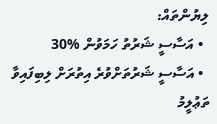ލިޔުންތައް:
  • އަސާސީ ޝަރުތު ހަމަވުން %30
  • އަސާސީ ޝަރުތަށްވުރެ އިތުރަށް ލިބިފައިވާ ތަޢުލީމު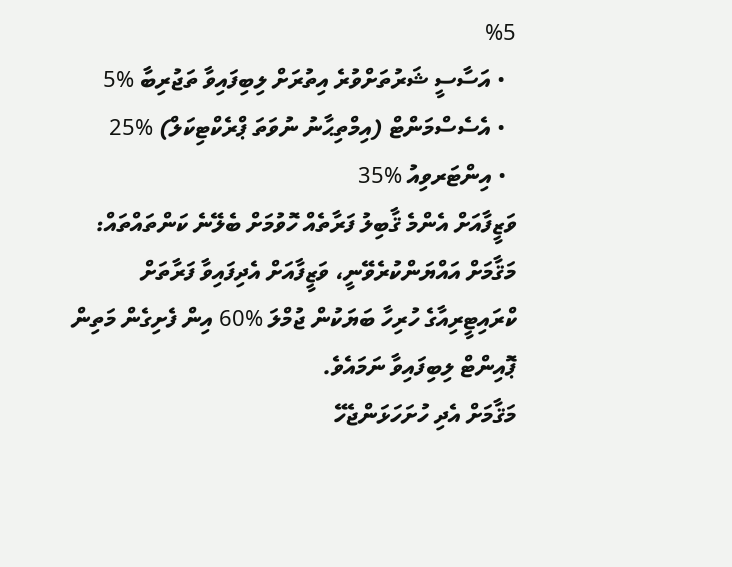%5
  • އަސާސީ ޝަރުތަށްވުރެ އިތުރަށް ލިބިފައިވާ ތަޖުރިބާ %5
  • އެސެސްމަންޓް (އިމްތިޙާނު ނުވަތަ ޕްރެކްޓިކަލް) %25
  • އިންޓަރވިއު %35
ވަޒީފާއަށް އެންމެ ޤާބިލު ފަރާތެއް ހޮވުމަށް ބެލޭނެ ކަންތައްތައް:
މަޤާމަށް އައްޔަންކުރެވޭނީ، ވަޒީފާއަށް އެދިފައިވާ ފަރާތަށް ކްރައިޓީރިއާގެ ހުރިހާ ބަޔަކުން ޖުމްލަ %60 އިން ފެށިގެން މަތިން ޕޮއިންޓް ލިބިފައިވާ ނަމައެވެ.
މަޤާމަށް އެދި ހުށަހަޅަންޖެހޭ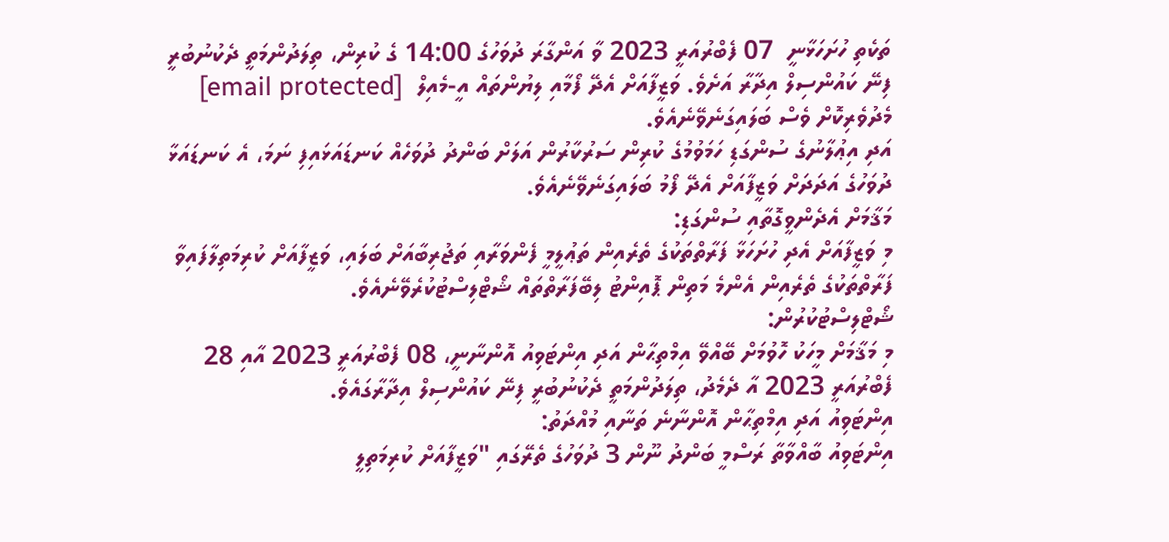ތަކެތި ހުށަހަޅާނީ  07 ފެބްރުއަރީ 2023 ވާ އަންގާރަ ދުވަހުގެ 14:00 ގެ ކުރިން، ތިލަދުންމަތީ ދެކުނުބުރީ ފިނޭ ކައުންސިލް އިދާރާ އަށެވެ. ވަޒީފާއަށް އެދޭ ފޯމާއި ލިޔުންތައް އީ-މެއިލް  [email protected]  މެދުވެރިކޮށް ވެސް ބަލައިގަނެވޭނެއެވެ.
އަދި އިޢުލާނުގެ ސުންގަޑި ހަމަވުމުގެ ކުރިން ސަރުކާރުން އަލަށް ބަންދު ދުވަހެއް ކަނޑައަޅައިފި ނަމަ، އެ ކަނޑައަޅާ ދުވަހުގެ އަދަދަށް ވަޒީފާއަށް އެދޭ ފޯމު ބަލައިގަނެވޭނެއެވެ.
މަޤާމަށް އެދެންވީގޮތާއި ސުންގަޑި:
މި ވަޒީފާއަށް އެދި ހުށަހަޅާ ފަރާތްތަކުގެ ތެރެއިން ތަޢުލީމީ ފެންވަރާއި ތަޖުރިބާއަށް ބަލައި، ވަޒީފާއަށް ކުރިމަތިލާފައިވާ ފަރާތްތަކުގެ ތެރެއިން އެންމެ މަތިން ޕޮއިންޓު ލިބޭފަރާތްތައް ޝޯޓްލިސްޓުކުރެވޭނެއެވެ.
ޝޯޓްލިސްޓުކުރުން:
މި މަޤާމަށް މީހަކު ހޮވުމަށް ބޭއްވޭ އިމްތިޙާން އަދި އިންޓަވިއު އޮންނާނީ، 08 ފެބްރުއަރީ 2023 އާއި 28 ފެބްރުއަރީ 2023 އާ ދެމެދު، ތިލަދުންމަތީ ދެކުނުބުރީ ފިނޭ ކައުންސިލް އިދާރާގައެވެ.
އިންޓަވިއު އަދި އިމްތިޙާން އޮންނާނެ ތަނާއި މުއްދަތު:
އިންޓަވިއު ބާއްވާތާ ރަސްމީ ބަންދު ނޫން 3 ދުވަހުގެ ތެރޭގައި "ވަޒީފާއަށް ކުރިމަތިލީ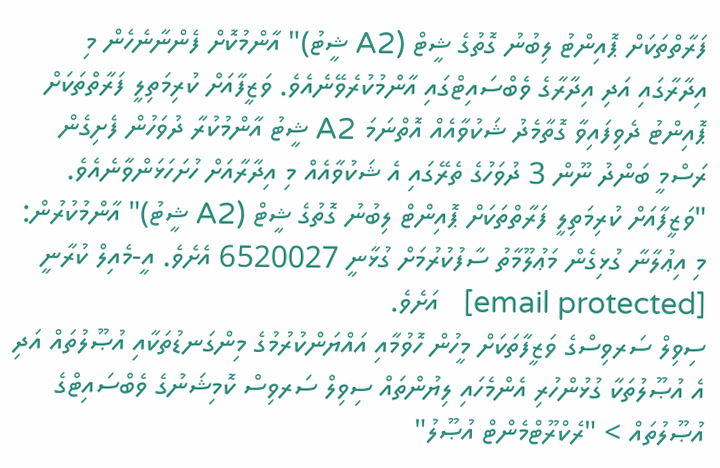ފަރާތްތަކަށް ޕޮއިންޓު ލިބުނު ގޮތުގެ ޝީޓް (A2 ޝީޓު)" އާންމުކޮށް ފެންނާނެހެން މި އިދާރާގައި އަދި އިދާރާގެ ވެބްސައިޓްގައި އާންމުކުރެވޭނެއެވެ. ވަޒީފާއަށް ކުރިމަތިލީ ފަރާތްތަކަށް ޕޮއިންޓު ދެވިފައިވާ ގޮތާމެދު ޝަކުވާއެއް އޮތްނަމަ A2 ޝީޓު އާންމުކުރާ ދުވަހުން ފެށިގެން ރަސްމީ ބަންދު ނޫން 3 ދުވަހުގެ ތެރޭގައި އެ ޝަކުވާއެއް މި އިދާރާއަށް ހުށަހަޅަންވާނެއެވެ.
"ވަޒީފާއަށް ކުރިމަތިލީ ފަރާތްތަކަށް ޕޮއިންޓް ލިބުނު ގޮތުގެ ޝީޓް (A2 ޝީޓު)" އާންމުކުރުން:
މި އިޢުލާނާ ގުޅިގެން މަޢުލޫމާތު ސާފުކުރުމަށް ގުޅާނީ 6520027 އެށެވެ. އީ-މެއިލް ކުރާނީ [email protected]   އަށެވެ.
ސިވިލް ސަރވިސްގެ ވަޒީފާތަކަށް މީހުން ހޮވުމާއި އައްޔަންކުރުމުގެ މިންގަނޑުތަކާއި އުޞޫލުތައް އަދި އެ އުޞޫލުތަކާ ގުޅުންހުރި އެންމެހައި ލިޔުންތައް ސިވިލް ސަރވިސް ކޮމިޝަނުގެ ވެބްސައިޓްގެ އުޞޫލުތައް > "ރެކްރޫޓްމެންޓް އުޞޫލު"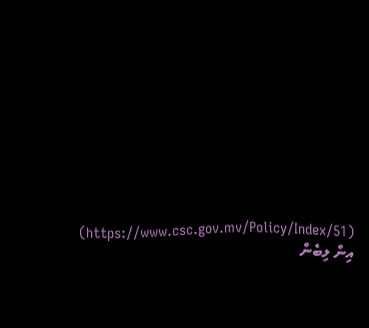(https://www.csc.gov.mv/Policy/Index/51) އިން ލިބެން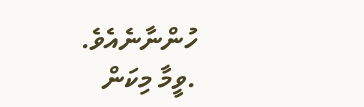ހުންނާނެއެވެ.
.ވީމާ މިކަން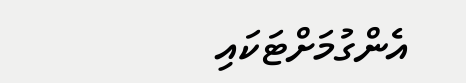އެންގުމަށްޓަކައި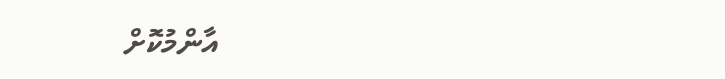އާންމުކޮށް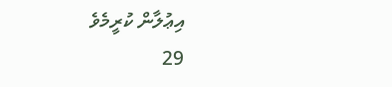އިޢުލާން ކުރީމެވެ
29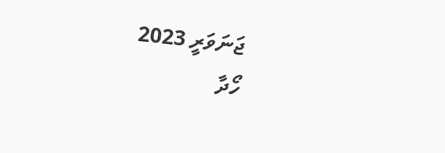ޖަނަވަރީ 2023
ހޯދާ